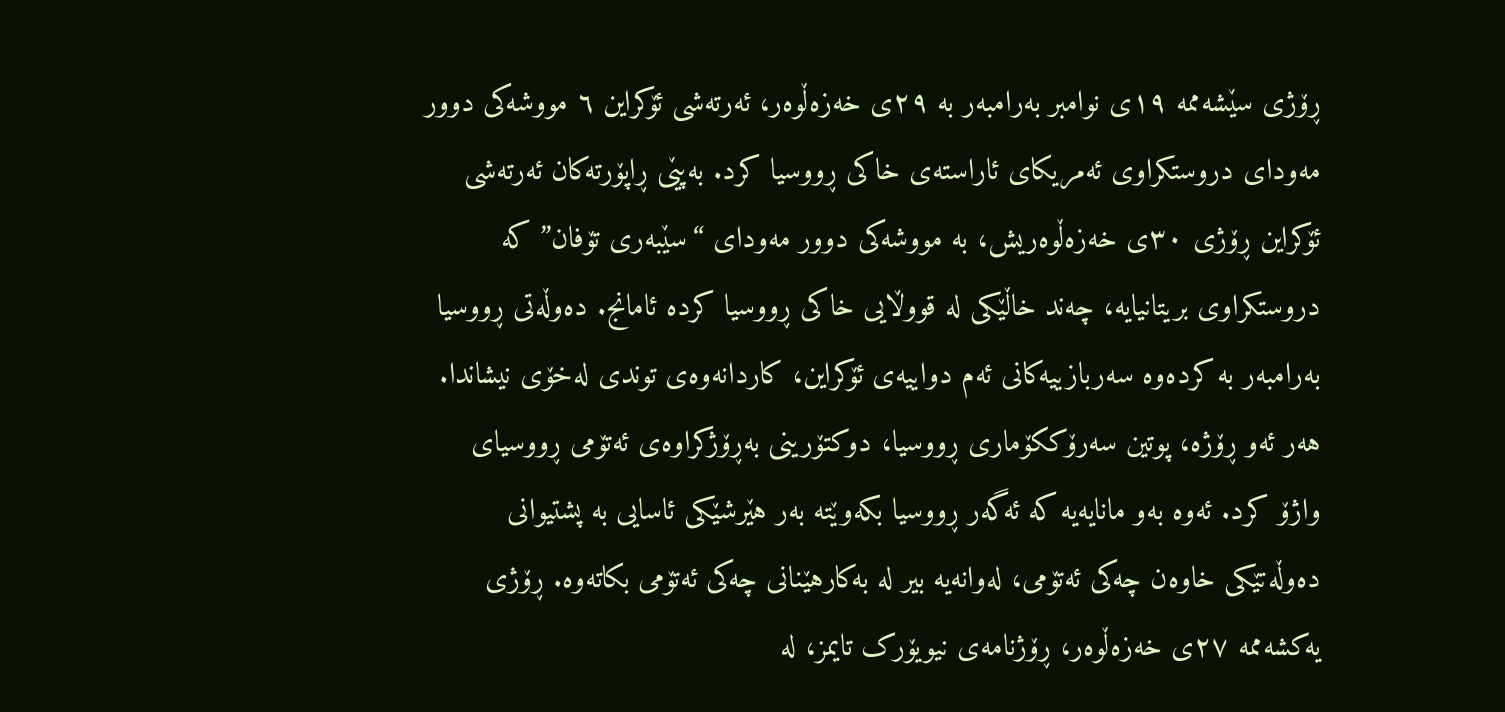ڕۆژی سێشەممە ١٩ی نوامبر بەرامبەر بە ٢٩ی خەزەڵوەر، ئەرتەشی ئۆکراین ٦ مووشەکی دوور مەودای دروستکراوی ئەمریکای ئاراستەی خاکی ڕووسیا کرد. بەپێی ڕاپۆرتەکان ئەرتەشی ئۆکراین ڕۆژی ٣٠ی خەزەڵوەریش، بە مووشەکی دوور مەودای “سێبەری تۆفان” کە دروستکراوی بریتانیایە، چەند خاڵێکی لە قووڵایی خاکی ڕووسیا کردە ئامانج. دەوڵەتی ڕووسیا بەرامبەر بە کردەوە سەربازییەکانی ئەم دواییەی ئۆکراین، کاردانەوەی توندی لەخۆی نیشاندا. هەر ئەو ڕۆژە، پوتین سەرۆککۆماری ڕووسیا، دوکتۆرینی بەڕۆژکراوەی ئەتۆمی ڕووسیای واژۆ کرد. ئەوە بەو مانایەیە کە ئەگەر ڕووسیا بکەوێتە بەر هێرشێکی ئاسایی بە پشتیوانی دەوڵەتێکی خاوەن چەکی ئەتۆمی، لەوانەیە بیر لە بەکارهێنانی چەکی ئەتۆمی بکاتەوە. ڕۆژی یەکشەممە ٢٧ی خەزەڵوەر، ڕۆژنامەی نیویۆرک تایمز، لە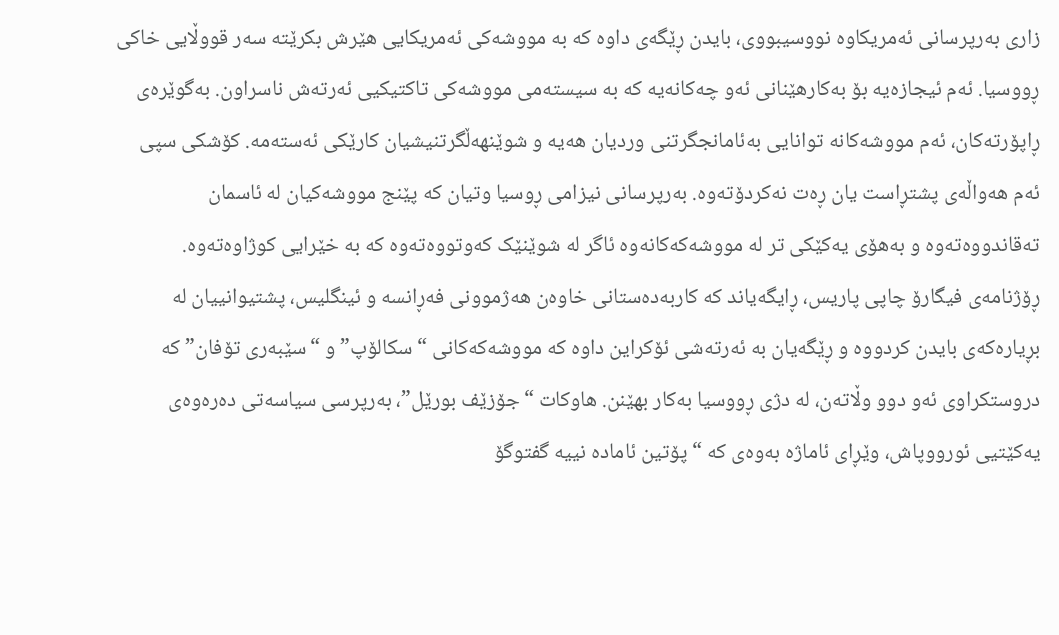زاری بەرپرسانی ئەمریکاوە نووسیبووی، بایدن ڕێگەی داوە کە بە مووشەکی ئەمریکایی هێرش بکرێتە سەر قووڵایی خاکی ڕووسیا. ئەم ئیجازەیە بۆ بەکارهێنانی ئەو چەکانەیە کە بە سیستەمی مووشەکی تاکتیکیی ئەرتەش ناسراون. بەگوێرەی ڕاپۆرتەکان، ئەم مووشەکانە توانایی بەئامانجگرتنی وردیان هەیە و شوێنهەڵگرتنیشیان کارێکی ئەستەمە. کۆشکی سپی ئەم هەواڵەی پشتڕاست یان ڕەت نەکردۆتەوە. بەرپرسانی نیزامی ڕوسیا وتیان کە پێنج مووشەکیان لە ئاسمان تەقاندووەتەوە و بەهۆی یەکێکی تر لە مووشەکەکانەوە ئاگر لە شوێنێک کەوتووەتەوە کە بە خێرایی کوژاوەتەوە.
ڕۆژنامەی فیگارۆ چاپی پاریس، ڕایگەیاند کە کاربەدەستانی خاوەن هەژموونی فەڕانسە و ئینگلیس، پشتیوانییان لە بڕیارەکەی بایدن کردووە و ڕێگەیان بە ئەرتەشی ئۆکراین داوە کە مووشەکەکانی “سکالۆپ” و “سێبەری تۆفان” کە دروستکراوی ئەو دوو وڵاتەن، لە دژی ڕووسیا بەکار بهێنن. هاوکات “جۆزێف بورێل”، بەرپرسی سیاسەتی دەرەوەی یەکێتیی ئورووپاش، وێڕای ئاماژە بەوەی کە “پۆتین ئامادە نییە گفتوگۆ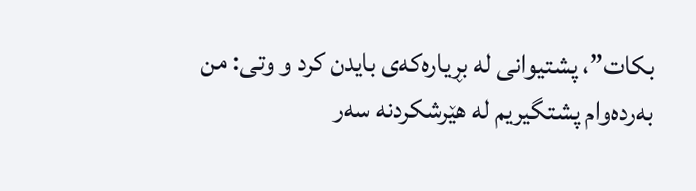بکات”، پشتیوانی لە بڕیارەکەی بایدن کرد و وتی: من بەردەوام پشتگیریم لە هێرشکردنە سەر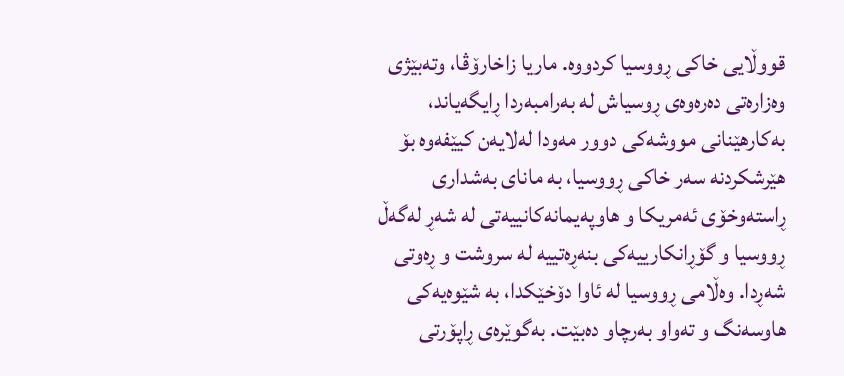قووڵایی خاکی ڕووسیا کردووە. ماریا زاخارۆڤا، وتەبێژی وەزارەتی دەرەوەی ڕوسیاش لە بەرامبەردا ڕایگەیاند، بەکارهێنانی مووشەکی دوور مەودا لەلایەن کیێفەوە بۆ هێرشکردنە سەر خاکی ڕووسیا، بە مانای بەشداری ڕاستەوخۆی ئەمریکا و هاوپەیمانەکانییەتی لە شەڕ لەگەڵ ڕووسیا و گۆڕانکارییەکی بنەڕەتییە لە سروشت و ڕەوتی شەڕدا. وەڵامی ڕووسیا لە ئاوا دۆخێکدا، بە شێوەیەکی هاوسەنگ و تەواو بەرچاو دەبێت. بەگوێرەی ڕاپۆرتی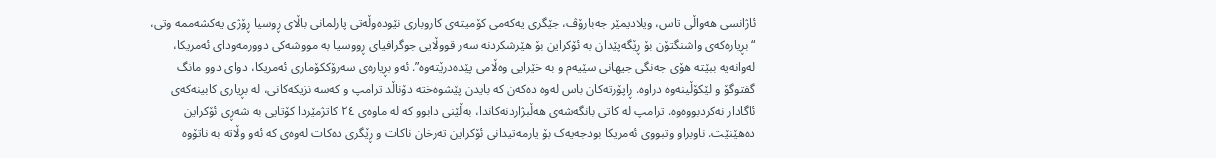ئاژانسی هەواڵی تاس، ویلادیمێر جەبارۆڤ، جێگری یەکەمی کۆمیتەی کاروباری نێودەوڵەتی پارلمانی باڵای ڕوسیا ڕۆژی یەکشەممە وتی، “بڕیارەکەی واشنگتۆن بۆ ڕێگەپێدان بە ئۆکراین بۆ هێرشکردنە سەر قووڵایی جوگرافیای ڕووسیا بە مووشەکی دوورمەودای ئەمریکا، لەوانەیە ببێتە هۆی جەنگی جیهانی سێیەم و بە خێرایی وەڵامی پێدەدرێتەوە”. ئەو بڕیارەی سەرۆککۆماری ئەمریکا، دوای دوو مانگ گفتوگۆ و لێکۆڵینەوە دراوە. ڕاپۆرتەکان باس لەوە دەکەن کە بایدن پێشوەختە دۆناڵد ترامپ و کەسە نزیکەکانی، لە بڕیاری کابینەکەی ئاگادار نەکردبووەوە. ترامپ لە کاتی بانگەشەی هەڵبژاردنەکاندا، بەڵێنی دابوو کە لە ماوەی ٢٤ کاتژمێردا کۆتایی بە شەڕی ئۆکراین دەهێنێت. ناوبراو وتبووی ئەمریکا بودجەیەک بۆ یارمەتیدانی ئۆکراین تەرخان ناکات و ڕێگری دەکات لەوەی کە ئەو وڵاتە بە ناتۆوە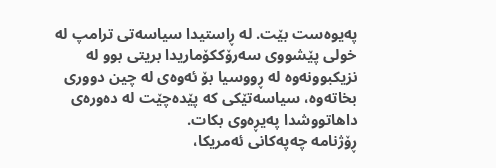پەیوەست بێت. لە ڕاستیدا سیاسەتی ترامپ لە خولی پێشووی سەرۆککۆماریدا بریتی بوو لە نزیکبوونەوە لە ڕووسیا بۆ ئەوەی لە چین دووری بخاتەوە، سیاسەتێکی کە پێدەچێت لە دەورەی داهاتووشدا پەیڕەوی بکات.
ڕۆژنامە چەپەکانی ئەمریکا،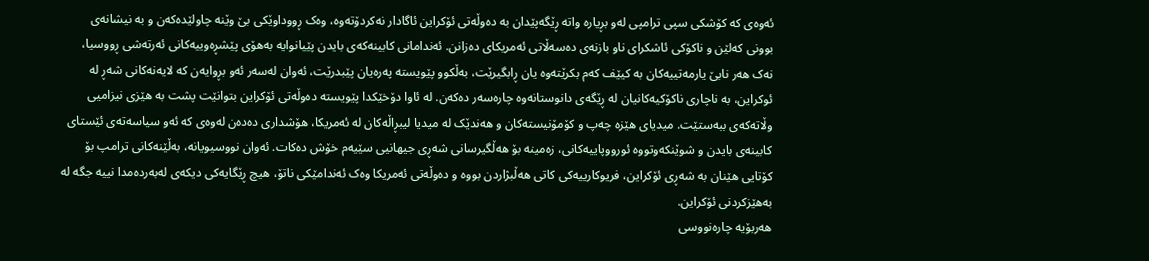ئەوەی کە کۆشکی سپی ترامپی لەو بڕیارە واتە ڕێگەپێدان بە دەوڵەتی ئۆکراین ئاگادار نەکردۆتەوە، وەک ڕووداوێکی بێ وێنە چاولێدەکەن و بە نیشانەی بوونی کەلێن و ناکۆکی ئاشکرای ناو بازنەی دەسەڵاتی ئەمریکای دەزانن. ئەندامانی کابینەکەی بایدن پێیانوایە بەهۆی پێشڕەوییەکانی ئەرتەشی ڕووسیا، نەک هەر نابێ یارمەتییەکان بە کیێف کەم بکرێتەوە یان ڕابگیرێت، بەڵکوو پێویستە پەرەیان پێبدرێت، ئەوان لەسەر ئەو بڕوایەن کە لایەنەکانی شەڕ لە ئوکراین، بە ناچاری ناکۆکیەکانیان لە ڕێگەی دانوستانەوە چارەسەر دەکەن. لە ئاوا دۆخێکدا پێویستە دەوڵەتی ئۆکراین بتوانێت پشت بە هێزی نیزامیی وڵاتەکەی ببەستێت. میدیای هێزە چەپ و کۆمۆنیستەکان و هەندێک لە میدیا لیبڕاڵەکان لە ئەمریکا، هۆشداری دەدەن لەوەی کە ئەو سیاسەتەی ئێستای کابینەی بایدن و شوێنکەوتووە ئورووپاییەکانی، زەمینە بۆ هەڵگیرسانی شەڕی جیهانیی سێیەم خۆش دەکات. ئەوان نووسیویانە، بەڵێنەکانی ترامپ بۆ کۆتایی هێنان بە شەڕی ئۆکراین، فریوکارییەکی کاتی هەڵبژاردن بووە و دەوڵەتی ئەمریکا وەک ئەندامێکی ناتۆ، هیچ ڕێگایەکی دیکەی لەبەردەمدا نییە جگە لە بەهێزکردنی ئۆکراین.
هەربۆیە چارەنووسی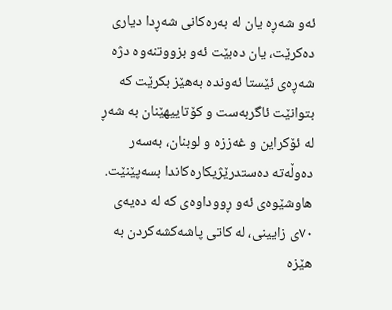ئەو شەڕە یان لە بەرەکانی شەڕدا دیاری دەکرێت، یان دەبێت ئەو بزووتنەوە دژە شەڕەی ئێستا ئەوندە بەهێز بکرێت کە بتوانێت ئاگربەست و کۆتاییهێنان بە شەڕ لە ئۆکراین و غەززە و لوبنان، بەسەر دەوڵەتە دەستدرێژیکارەکاندا بسەپێنێت. هاوشێوەی ئەو ڕووداوەی کە لە دەیەی ٧٠ی زایینی، لە کاتی پاشەکشەکردن بە هێزە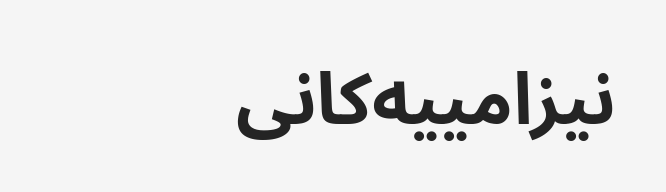نیزامییەکانی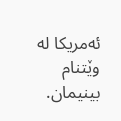ئەمریکا لە وێتنام بینیمان.